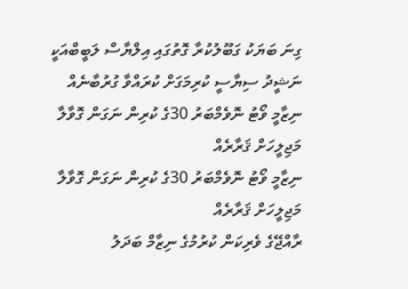ގިނަ ބަޔަކު ގަބޫލުކުރާ ގޮތުގައި އިލްޔާސް ލަބީބްއަކީ ނަޝީދު ސިޔާސީ ކުރިމަގަށް ކުރައްވާ ގުރުބާނެއް
ނިޒާމީ ވޯޓު ނޮވެމްބަރު 30ގެ ކުރިން ނަގަން ގޮވާލާ މަޖިލީހަށް ޤަރާރެއް
ނިޒާމީ ވޯޓު ނޮވެމްބަރު 30ގެ ކުރިން ނަގަން ގޮވާލާ މަޖިލީހަށް ޤަރާރެއް
ރާއްޖޭގެ ވެރިކަން ކުރުމުގެ ނިޒާމް ބަދަލު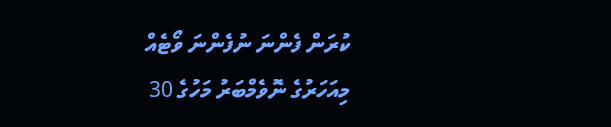ކުރަން ފެންނަ ނުފެންނަ ވޯޓެއް މިއަހަރުގެ ނޮވެމްބަރު މަހުގެ 30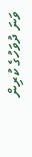ވަނަ ދުވަހުގެ ކުރިން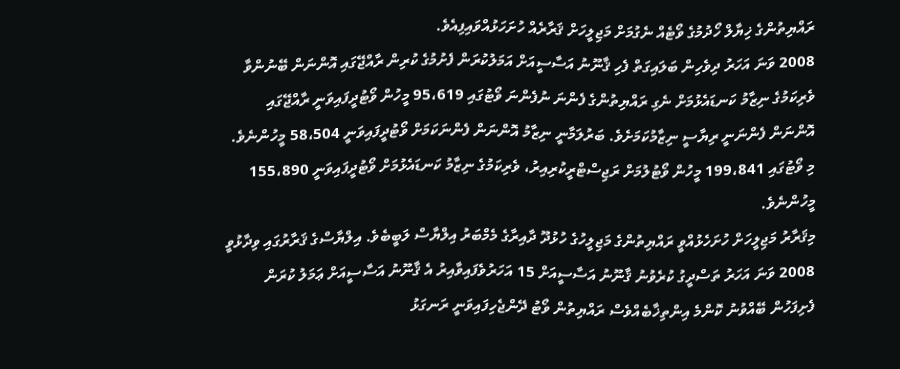ރައްޔިތުންގެ ޚިޔާލް ހޯދުމުގެ ވޯޓެއް ނެގުމަށް މަޖިލީހަށް ޤަރާރެއް ހުށަހަޅުއްވައިފިއެވެ.
2008 ވަނަ އަހަރު ދިވެހިން ބަލައިގަތް ފެހި ޤާނޫނު އަސާސީއަށް އަމަލުކުރަން ފެށުމުގެ ކުރިން ރާއްޖޭގައި އޮންނަން ބޭނުންވާ ވެރިކަމުގެ ނިޒާމު ކަނޑައެޅުމަށް ނެގި ރައްޔިތުންގެ ފެންނަ ނުފެންނަ ވޯޓުގައި 95،619 މީހުން ވޯޓުދީފައިވަނީ ރާއްޖޭގައި އޮންނަން ފެންނަނީ ރިޔާސީ ނިޒާމުކަމަށެވެ. ބަރުލަމާނީ ނިޒާމު އޮންނަން ފެންނަކަމަށް ވޯޓުދީފައިވަނީ 58،504 މީހުންނެވެ. މި ވޯޓުގައި 199،841 މީހުން ވޯޓުލުމަށް ރަޖިސްޓްރީކުރިއިރު، ވެރިކަމުގެ ނިޒާމު ކަނޑައެޅުމަށް ވޯޓުދީފައިވަނީ 155،890 މީހުންނެވެ.
މިޤަރާރު މަޖިލީހަށް ހުށަހެޅުއްވީ ރައްޔިތުންގެ މަޖިލީހުގެ ހުޅުދޫ ދާއިރާގެ މެމްބަރު އިލްޔާސް ލަބީބެވެ. އިލްޔާސްގެ ޤަރާރުގައި ވިދާޅުވީ 2008 ވަނަ އަހަރު ތަސްދީގު ކުރެވުނު ޤާނޫނު އަސާސީއަށް 15 އަހަރުވެފައިވާއިރު އެ ޤާނޫނު އަސާސީއަށް ޢަމަލު ކުރަން ފެށިފަހުން ބޭއްވުނު ކޮންމެ އިންތިޚާބެއްވެސް ރައްޔިތުން ވޯޓު ދޭންޖެހިފައިވަނީ ރަނގަޅު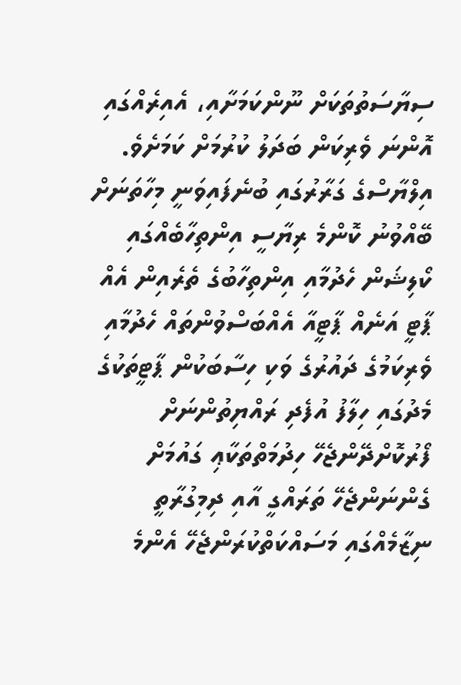ސިޔާސަތުތަކަށް ނޫންކަމަށާއި، އެއިރެއްގައި އޮންނަ ވެރިކަން ބަދަލު ކުރުމަށް ކަމަށެވެ.
އިލްޔާސްގެ ގަރާރުގައި ބުނެފައިވަނީ މިހާތަނަށް ބޭއްވުނު ކޮންމެ ރިޔާސީ އިންތިހާބެއްގައި ކޯލިޝަން ހެދުމާއި އިންތިހާބުގެ ތެރެއިން އެއް ޕާޓީ އަނެއް ޕާޓީއާ އެއްބަސްވުންތައް ހެދުމާއި ވެރިކަމުގެ ދައުރުގެ ވަކި ހިސާބަކުން ޕާޓީތަކުގެ މެދުގައި ހިލާފު އުފެދި ރައްޔިތުންނަށް ފޯރުކޮށްދޭންޖެހޭ ހިދުމަތްތަކާޢި ގައުމަށް ގެންނަންޖެހޭ ތަރައްގީ އާއި ދިމިގުރާތީ ނިޒާމެއްގައި މަސައްކަތްކުރަންޖެހޭ އެންމެ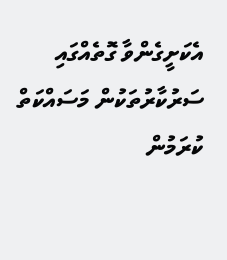އެކަށީގެންވާ ގޮތެއްގައި ސަރުކާރުތަކުން މަސައްކަތް ކުރަމުން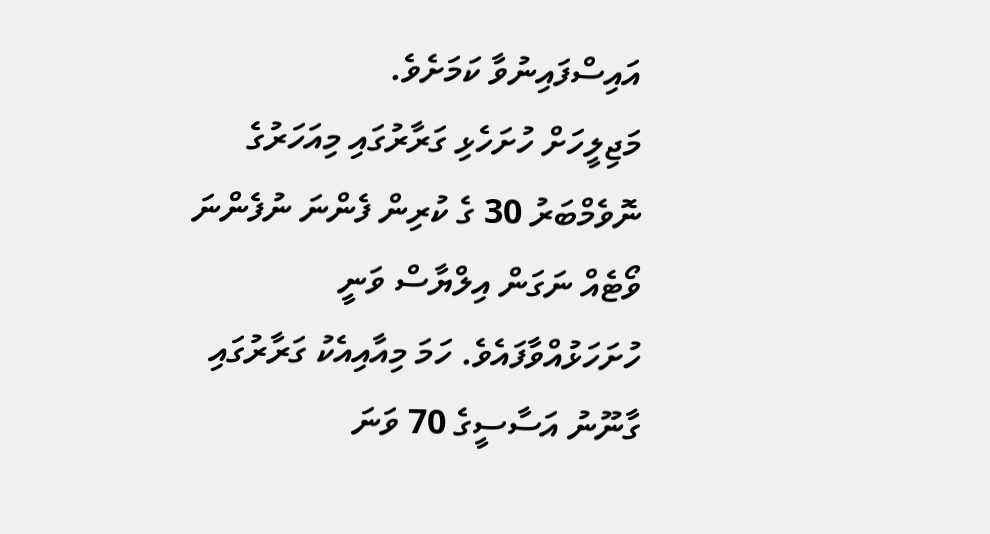އައިސްފައިނުވާ ކަމަށެވެ.
މަޖިލީހަށް ހުށަހެޅި ގަރާރުގައި މިއަހަރުގެ ނޮވެމްބަރު 30 ގެ ކުރިން ފެންނަ ނުފެންނަ ވޯޓެއް ނަގަން އިލްޔާސް ވަނީ ހުށަހަޅުއްވާފައެވެ. ހަމަ މިއާއިއެކު ގަރާރުގައި ގާނޫނު އަސާސީގެ 70 ވަނަ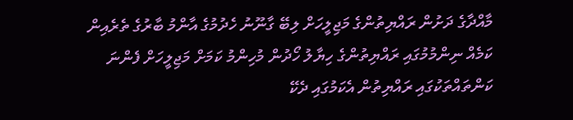މާއްދާގެ ދަށުން ރައްޔިތުންގެ މަޖިލީހަށް ލިބޭ ގާނޫނު ހެދުމުގެ އާންމު ބާރުގެ ތެރެއިން ކަމެއް ނިންމުމުގައި ރައްޔިތުންގެ ހިޔާލު ހޯދުން މުހިންމު ކަމަށް މަޖިލީހަށް ފެންނަ ކަންތައްތަކުގައި ރައްޔިތުން އެކަމުގައި ދެކޭ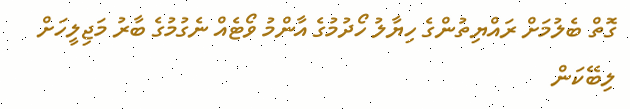ގޮތް ބެލުމަށް ރައްޔިތުންގެ ހިޔާލު ހޯދުމުގެ އާންމު ވޯޓެއް ނެގުމުގެ ބާރު މަޖިލީހަށް ލިބޭކަން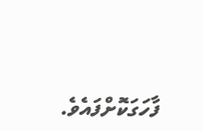ފާހަގަކޮށްފައެވެ.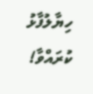ހިޔާލުފާޅު ކުރައްވާ!